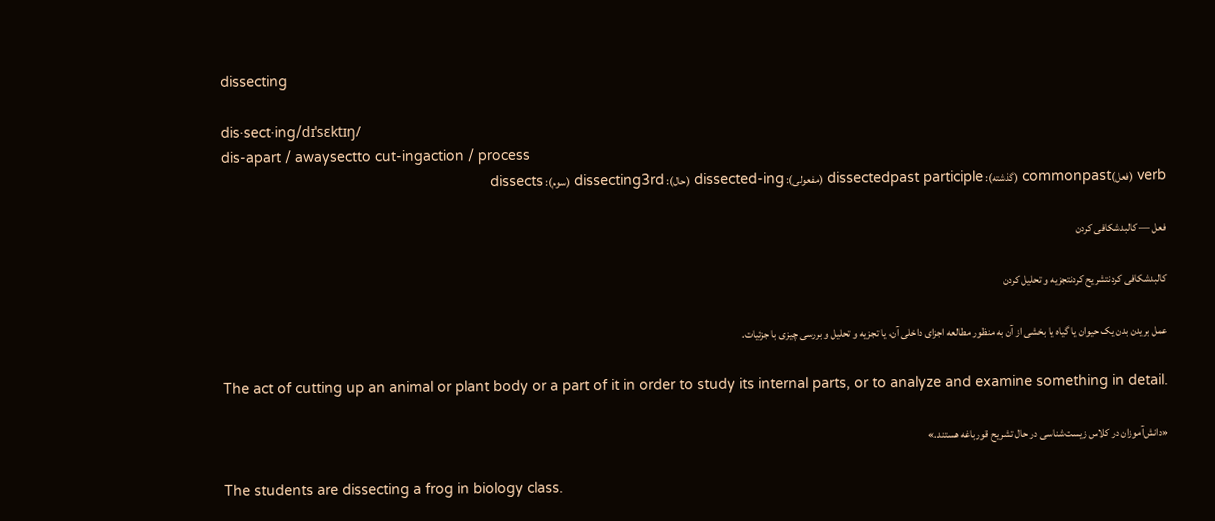dissecting

dis·sect·ing/dɪˈsɛktɪŋ/
dis-apart / awaysectto cut-ingaction / process
verb (فعل)commonpast (گذشته): dissectedpast participle (مفعولی): dissected-ing (حال): dissecting3rd (سوم): dissects

فعل — کالبدشکافی کردن

کالبدشکافی کردنتشریح کردنتجزیه و تحلیل کردن

عمل بریدن بدن یک حیوان یا گیاه یا بخشی از آن به منظور مطالعه اجزای داخلی آن، یا تجزیه و تحلیل و بررسی چیزی با جزئیات.

The act of cutting up an animal or plant body or a part of it in order to study its internal parts, or to analyze and examine something in detail.

«دانش‌آموزان در کلاس زیست‌شناسی در حال تشریح قورباغه هستند.»

The students are dissecting a frog in biology class.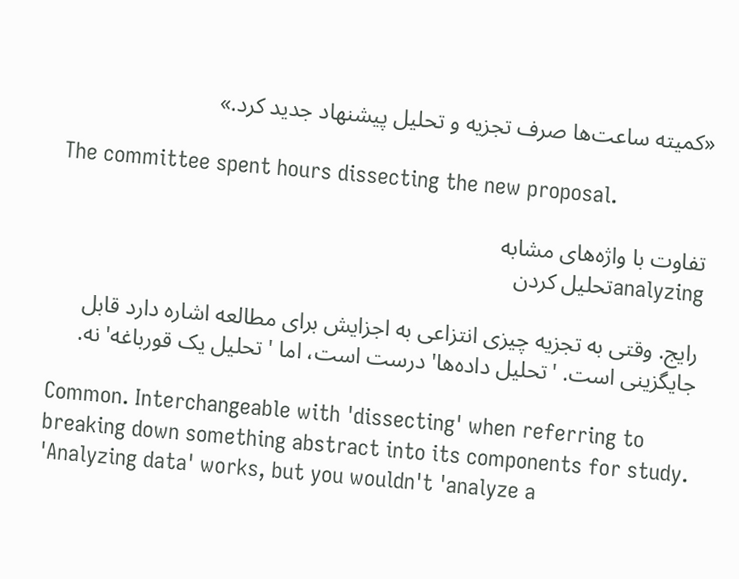«کمیته ساعت‌ها صرف تجزیه و تحلیل پیشنهاد جدید کرد.»

The committee spent hours dissecting the new proposal.

تفاوت با واژه‌های مشابه
analyzingتحلیل کردن

رایج. وقتی به تجزیه چیزی انتزاعی به اجزایش برای مطالعه اشاره دارد قابل جایگزینی است. 'تحلیل داده‌ها' درست است، اما 'تحلیل یک قورباغه' نه.

Common. Interchangeable with 'dissecting' when referring to breaking down something abstract into its components for study. 'Analyzing data' works, but you wouldn't 'analyze a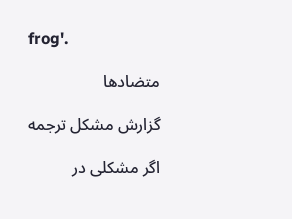frog'.

متضادها

گزارش مشکل ترجمه

اگر مشکلی در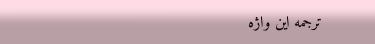ترجمه این واژه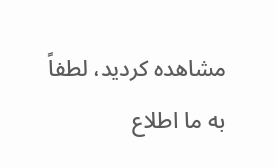مشاهده کردید، لطفاً به ما اطلاع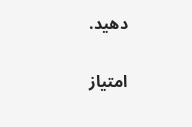دهید.

امتیاز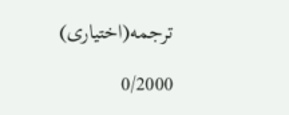ترجمه(اختیاری)

0/2000